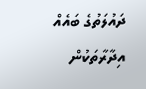ދައުލަތުގެ ބައެއް އިދާރާތަކުން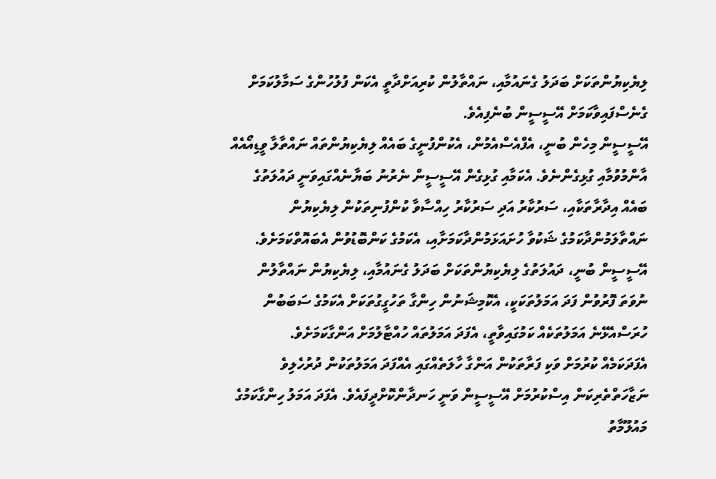ލިޔެކިޔުންތަކަށް ބަދަލު ގެނައުމާއި، ނައްތާލުން ކުރިއަށްދާތީ އެކަން ފުލުހުންގެ ސަމާލުކަމަށް ގެނެސްފައިވާކަމަށް އޭސީސީން ބުނެފިއެވެ.
އޭސީސީން މިހެން ބުނީ، އެފްއެސްއެމުން، އެކުންފުނީގެ ބައެއް ލިޔެކިޔުންތައް ނައްތާލާ ވީޑިއޯއެއް އާންމުވުމާއި ގުޅިގެންނެވެ. އެކަމާއި ގުޅިގެން އޭސީސީން ނެރުނު ބަޔާނެއްގައިވަނީ ދައުލަތުގެ ބައެއް އިދާރާތަކާއި، ސަރުކާރު އަދި ސަރުކާރު ހިއްސާވާ ކުންފުނިތަކުން ލިޔެކިޔުން ނައްތާލަމުންދާކަމުގެ ޝަކުވާ ހުށައަޅަމުންދާކަމަށާއި، އެކަމުގެ ކަންބޮޑުވުން އެބައޮތްކަމަށެވެ.
އޭސީސީން ބުނީ، ދައުލަތުގެ ލިޔެކިޔުންތަކަށް ބަދަލު ގެނައުމާއި، ލިޔެކިޔުން ނައްތާލުން ނުވަތަ ފޮރުވުން ފަދަ އަމަލުތަކަކީ، އެކޮމިޝަނުން ހިންގާ ތަހުގީގުތަކަށް އެކަމުގެ ސަބަބުން ހުރަސްއެޅޭނެ އަމަލުތަކެއް ކަމުގައިވާތީ، އެފަދަ އަމަލުތައް ހުއްޓާލުމަށް އަންގާކަމަށެވެ.
އެފަދަކަމެއް ކުރުމަށް ވަކި ފަރާތަކުން އަންގާ ހާލަތެއްގައި އެއްފަދަ އަމަލުތަކުން ދުރުހެލިވެ ނަޒާހަތްތެރިކަން އިސްކުރުމަށް އޭސީސީން ވަނީ ހަނދާންކޮށްދީފައެވެ. އެފަދަ އަމަލު ހިންގާކަމުގެ މައުލޫމާތު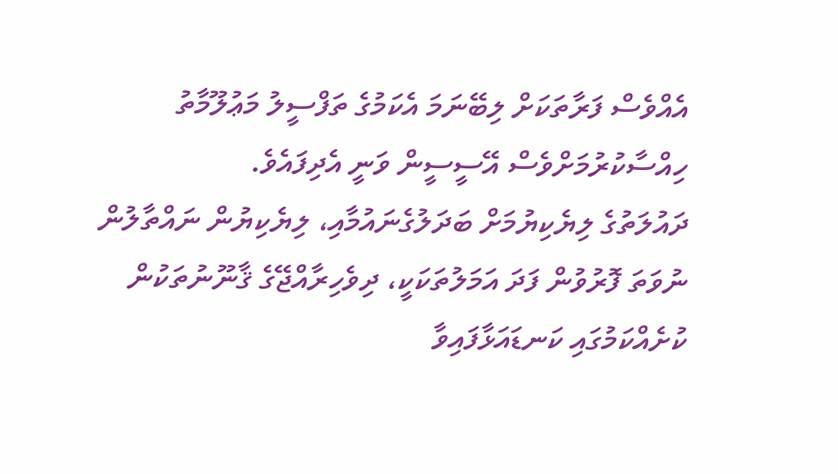އެއްވެސް ފަރާތަކަށް ލިބޭނަމަ އެކަމުގެ ތަފްސީލު މަޢުލޫމާތު ހިއްސާކުރުމަށްވެސް އޭސީސީން ވަނީ އެދިފައެވެ.
ދައުލަތުގެ ލިޔެކިޔުމަށް ބަދަލުގެނައުމާއި، ލިޔެކިޔުން ނައްތާލުން ނުވަތަ ފޮރުވުން ފަދަ އަމަލުތަކަކީ، ދިވެހިރާއްޖޭގެ ޤާނޫނުތަކުން ކުށެއްކަމުގައި ކަނޑައަޅާފައިވާ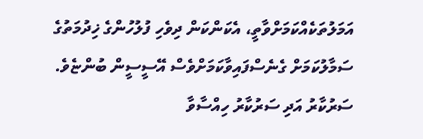އަމަލުތަކެއްކަމަށްވާތީ، އެކަންކަން ދިވެހި ފުލުހުންގެ ޚިދުމަތުގެ ސަމާލުކަމަށް ގެނެސްފައިވާކަމަށްވެސް އޭސީސީން ބުންޏެވެ.
ސަރުކާރު އަދި ސަރުކާރު ހިއްސާވާ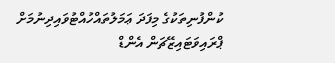ކުންފުނިތަކުގެ މިފަދަ ޢަމަލުތައްހުއްޓުވައިދިނުމަށް ޕްރައިވަޓައިޒޭޗަން އެންޑް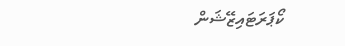ކޯޕަރަޓައިޒޭޝަން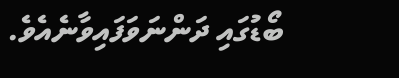ބޯޑުގައި ދަންނަވަފައިވާނެއެވެ.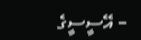– އޭސީސީގެ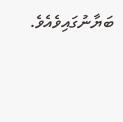ބަޔާނުގައިވެއެވެ.